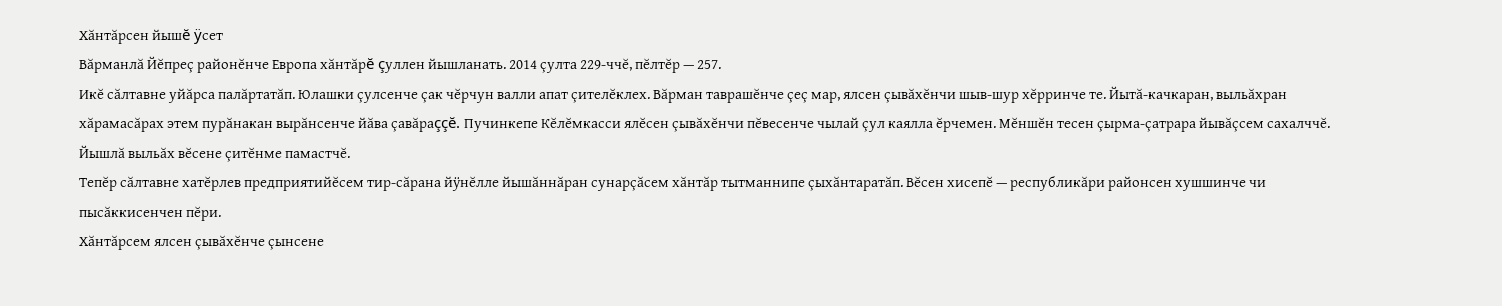Хăнтăрсен йышĕ ÿсет
Вăрманлă Йĕпреç районĕнче Европа хăнтăрĕ çуллен йышланать. 2014 çулта 229-ччĕ, пĕлтĕр — 257.
Икĕ сăлтавне уйăрса палăртатăп. Юлашки çулсенче çак чĕрчун валли апат çителĕклех. Вăрман таврашĕнче çеç мар, ялсен çывăхĕнчи шыв-шур хĕрринче те. Йытă-качкаран, выльăхран хăрамасăрах этем пурăнакан вырăнсенче йăва çавăраççĕ. Пучинкепе Кĕлĕмкасси ялĕсен çывăхĕнчи пĕвесенче чылай çул каялла ĕрчемен. Мĕншĕн тесен çырма-çатрара йывăçсем сахалччĕ. Йышлă выльăх вĕсене çитĕнме памастчĕ.
Тепĕр сăлтавне хатĕрлев предприятийĕсем тир-сăрана йÿнĕлле йышăннăран сунарçăсем хăнтăр тытманнипе çыхăнтаратăп. Вĕсен хисепĕ — республикăри районсен хушшинче чи пысăккисенчен пĕри.
Хăнтăрсем ялсен çывăхĕнче çынсене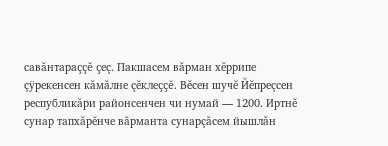савăнтараççĕ çеç. Пакшасем вăрман хĕррипе çÿрекенсен кăмăлне çĕклеççĕ. Вĕсен шучĕ Йĕпреçсен республикăри районсенчен чи нумай — 1200. Иртнĕ сунар тапхăрĕнче вăрманта сунарçăсем йышлăн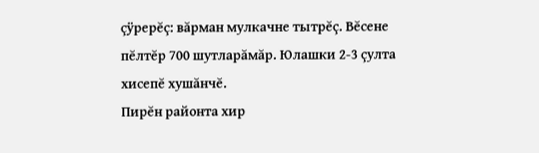çÿрерĕç: вăрман мулкачне тытрĕç. Вĕсене пĕлтĕр 700 шутларăмăр. Юлашки 2-3 çулта хисепĕ хушăнчĕ.
Пирĕн районта хир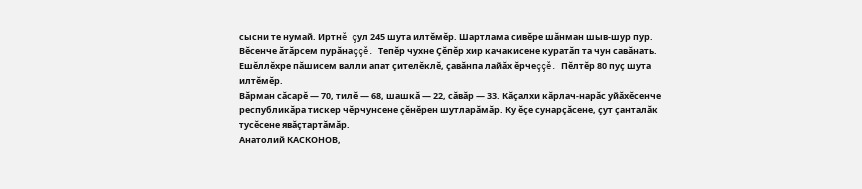сысни те нумай. Иртнĕ çул 245 шута илтĕмĕр. Шартлама сивĕре шăнман шыв-шур пур. Вĕсенче ăтăрсем пурăнаççĕ. Тепĕр чухне Çĕпĕр хир качакисене куратăп та чун савăнать. Ешĕллĕхре пăшисем валли апат çителĕклĕ, çавăнпа лайăх ĕрчеççĕ. Пĕлтĕр 80 пуç шута илтĕмĕр.
Вăрман сăсарĕ — 70, тилĕ — 68, шашкă — 22, сăвăр — 33. Кăçалхи кăрлач-нарăс уйăхĕсенче республикăра тискер чĕрчунсене çĕнĕрен шутларăмăр. Ку ĕçе сунарçăсене, çут çанталăк тусĕсене явăçтартăмăр.
Анатолий КАСКОНОВ,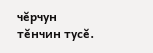чĕрчун тĕнчин тусĕ.